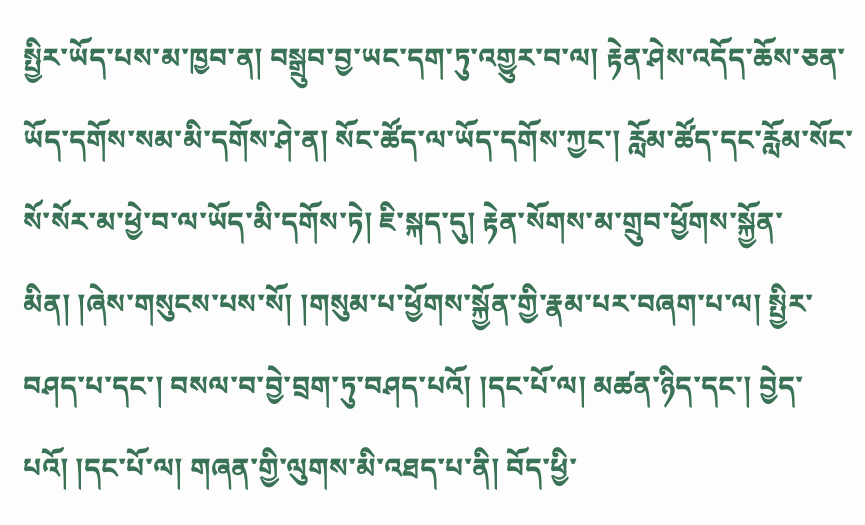སྤྱིར་ཡོད་པས་མ་ཁྱབ་ན། བསྒྲུབ་བྱ་ཡང་དག་ཏུ་འགྱུར་བ་ལ། རྟེན་ཤེས་འདོད་ཆོས་ཅན་ཡོད་དགོས་སམ་མི་དགོས་ཤེ་ན། སོང་ཚོད་ལ་ཡོད་དགོས་ཀྱང་། རློམ་ཚོད་དང་རློམ་སོང་སོ་སོར་མ་ཕྱེ་བ་ལ་ཡོད་མི་དགོས་ཏེ། ཇི་སྐད་དུ། རྟེན་སོགས་མ་གྲུབ་ཕྱོགས་སྐྱོན་མིན། །ཞེས་གསུངས་པས་སོ། །གསུམ་པ་ཕྱོགས་སྐྱོན་གྱི་རྣམ་པར་བཞག་པ་ལ། སྤྱིར་བཤད་པ་དང་། བསལ་བ་བྱེ་བྲག་ཏུ་བཤད་པའོ། །དང་པོ་ལ། མཚན་ཉིད་དང་། བྱེད་པའོ། །དང་པོ་ལ། གཞན་གྱི་ལུགས་མི་འཐད་པ་ནི། བོད་ཕྱི་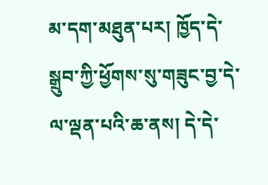མ་དག་མཐུན་པར། ཁྱོད་དེ་སྒྲུབ་ཀྱི་ཕྱོགས་སུ་གཟུང་བྱ་དེ་ལ་ལྡན་པའི་ཆ་ནས། དེ་དེ་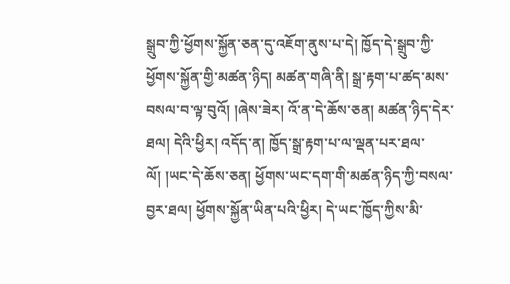སྒྲུབ་ཀྱི་ཕྱོགས་སྐྱོན་ཅན་དུ་འཇོག་ནུས་པ་དེ། ཁྱོད་དེ་སྒྲུབ་ཀྱི་ཕྱོགས་སྐྱོན་གྱི་མཚན་ཉིད། མཚན་གཞི་ནི། སྒྲ་རྟག་པ་ཚད་མས་བསལ་བ་ལྟ་བུའོ། །ཞེས་ཟེར། འོ་ན་དེ་ཆོས་ཅན། མཚན་ཉིད་དེར་ཐལ། དེའི་ཕྱིར། འདོད་ན། ཁྱོད་སྒྲ་རྟག་པ་ལ་ལྡན་པར་ཐལ་ལོ། །ཡང་དེ་ཆོས་ཅན། ཕྱོགས་ཡང་དག་གི་མཚན་ཉིད་ཀྱི་བསལ་བྱར་ཐལ། ཕྱོགས་སྐྱོན་ཡིན་པའི་ཕྱིར། དེ་ཡང་ཁྱོད་ཀྱིས་མི་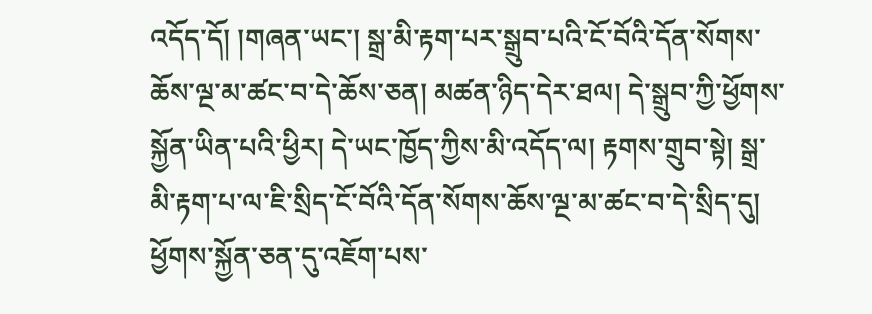འདོད་དོ། །གཞན་ཡང་། སྒྲ་མི་རྟག་པར་སྒྲུབ་པའི་ངོ་བོའི་དོན་སོགས་ཆོས་ལྔ་མ་ཚང་བ་དེ་ཆོས་ཅན། མཚན་ཉིད་དེར་ཐལ། དེ་སྒྲུབ་ཀྱི་ཕྱོགས་སྐྱོན་ཡིན་པའི་ཕྱིར། དེ་ཡང་ཁྱོད་ཀྱིས་མི་འདོད་ལ། རྟགས་གྲུབ་སྟེ། སྒྲ་མི་རྟག་པ་ལ་ཇི་སྲིད་ངོ་བོའི་དོན་སོགས་ཆོས་ལྔ་མ་ཚང་བ་དེ་སྲིད་དུ། ཕྱོགས་སྐྱོན་ཅན་དུ་འཇོག་པས་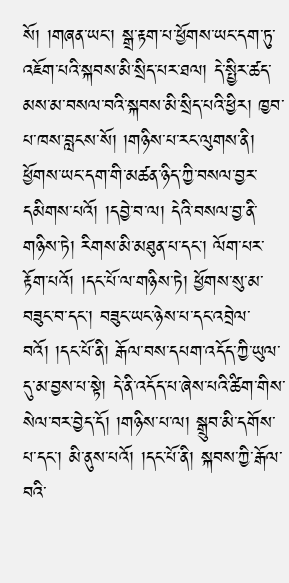སོ། །གཞན་ཡང་། སྒྲ་རྟག་པ་ཕྱོགས་ཡང་དག་ཏུ་འཇོག་པའི་སྐབས་མི་སྲིད་པར་ཐལ། དེ་སྤྱིར་ཚད་མས་མ་བསལ་བའི་སྐབས་མི་སྲིད་པའི་ཕྱིར། ཁྱབ་པ་ཁས་བླངས་སོ། །གཉིས་པ་རང་ལུགས་ནི། ཕྱོགས་ཡང་དག་གི་མཚན་ཉིད་ཀྱི་བསལ་བྱར་དམིགས་པའོ། །དབྱེ་བ་ལ། དེའི་བསལ་བྱ་ནི་གཉིས་ཏེ། རིགས་མི་མཐུན་པ་དང་། ལོག་པར་རྟོག་པའོ། །དང་པོ་ལ་གཉིས་ཏེ། ཕྱོགས་སུ་མ་བཟུང་བ་དང་། བཟུང་ཡང་ཉེས་པ་དང་འབྲེལ་བའོ། །དང་པོ་ནི། རྒོལ་བས་དཔག་འདོད་ཀྱི་ཡུལ་དུ་མ་བྱས་པ་སྟེ། དེ་ནི་འདོད་པ་ཞེས་པའི་ཚིག་གིས་སེལ་བར་བྱེད་དོ། །གཉིས་པ་ལ། སྒྲུབ་མི་དགོས་པ་དང་། མི་ནུས་པའོ། །དང་པོ་ནི། སྐབས་ཀྱི་རྒོལ་བའི་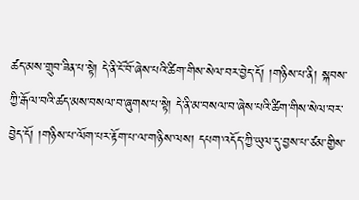ཚད་མས་གྲུབ་ཟིན་པ་སྟེ། དེ་ནི་ངོ་བོ་ཞེས་པའི་ཚིག་གིས་སེལ་བར་བྱེད་དོ། །གཉིས་པ་ནི། སྐབས་ཀྱི་རྒོལ་བའི་ཚད་མས་བསལ་བ་ཞུགས་པ་སྟེ། དེ་ནི་མ་བསལ་བ་ཞེས་པའི་ཚིག་གིས་སེལ་བར་བྱེད་དོ། །གཉིས་པ་ལོག་པར་རྟོག་པ་ལ་གཉིས་ལས། དཔག་འདོད་ཀྱི་ཡུལ་དུ་བྱས་པ་ཙམ་གྱིས་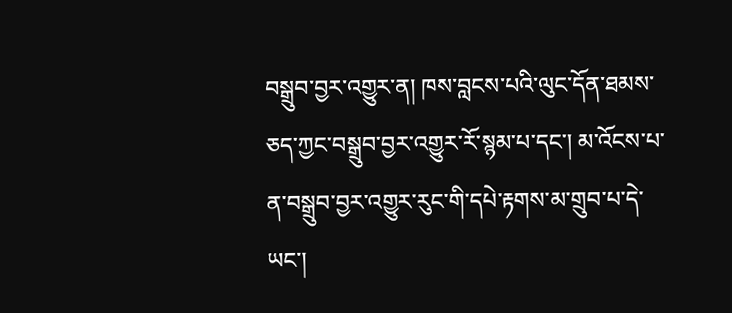བསྒྲུབ་བྱར་འགྱུར་ན། ཁས་བླངས་པའི་ལུང་དོན་ཐམས་ཅད་ཀྱང་བསྒྲུབ་བྱར་འགྱུར་རོ་སྙམ་པ་དང་། མ་འོངས་པ་ན་བསྒྲུབ་བྱར་འགྱུར་རུང་གི་དཔེ་རྟགས་མ་གྲུབ་པ་དེ་ཡང་།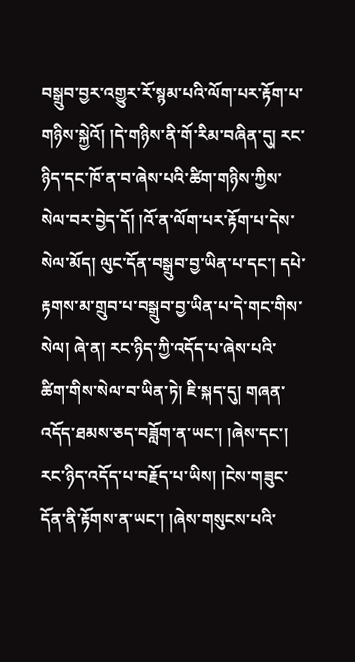བསྒྲུབ་བྱར་འགྱུར་རོ་སྙམ་པའི་ལོག་པར་རྟོག་པ་གཉིས་སྐྱེའོ། །དེ་གཉིས་ནི་གོ་རིམ་བཞིན་དུ། རང་ཉིད་དང་ཁོ་ན་བ་ཞེས་པའི་ཚིག་གཉིས་ཀྱིས་སེལ་བར་བྱེད་དོ། །འོ་ན་ལོག་པར་རྟོག་པ་དེས་སེལ་མོད། ལུང་དོན་བསྒྲུབ་བྱ་ཡིན་པ་དང་། དཔེ་རྟགས་མ་གྲུབ་པ་བསྒྲུབ་བྱ་ཡིན་པ་དེ་གང་གིས་སེལ། ཞེ་ན། རང་ཉིད་ཀྱི་འདོད་པ་ཞེས་པའི་ཚིག་གིས་སེལ་བ་ཡིན་ཏེ། ཇི་སྐད་དུ། གཞན་འདོད་ཐམས་ཅད་བཟློག་ན་ཡང་། །ཞེས་དང་། རང་ཉིད་འདོད་པ་བརྗོད་པ་ཡིས། །ངེས་གཟུང་དོན་ནི་རྟོགས་ན་ཡང་། །ཞེས་གསུངས་པའི་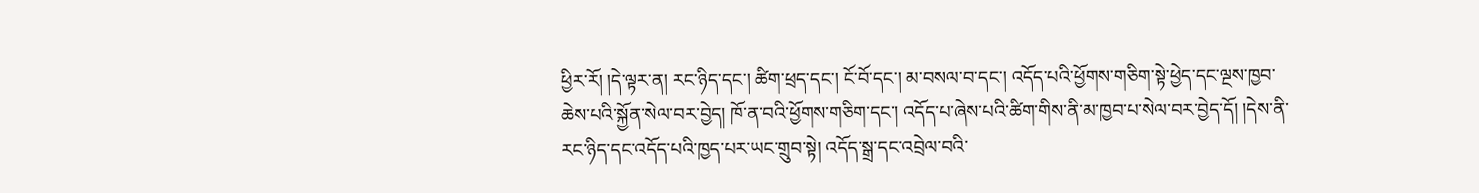ཕྱིར་རོ། །དེ་ལྟར་ན། རང་ཉིད་དང་། ཚིག་ཕྲད་དང་། ངོ་བོ་དང་། མ་བསལ་བ་དང་། འདོད་པའི་ཕྱོགས་གཅིག་སྟེ་ཕྱེད་དང་ལྔས་ཁྱབ་ཆེས་པའི་སྐྱོན་སེལ་བར་བྱེད། ཁོ་ན་བའི་ཕྱོགས་གཅིག་དང་། འདོད་པ་ཞེས་པའི་ཚིག་གིས་ནི་མ་ཁྱབ་པ་སེལ་བར་བྱེད་དོ། །དེས་ནི་རང་ཉིད་དང་འདོད་པའི་ཁྱད་པར་ཡང་གྲུབ་སྟེ། འདོད་སྒྲ་དང་འབྲེལ་བའི་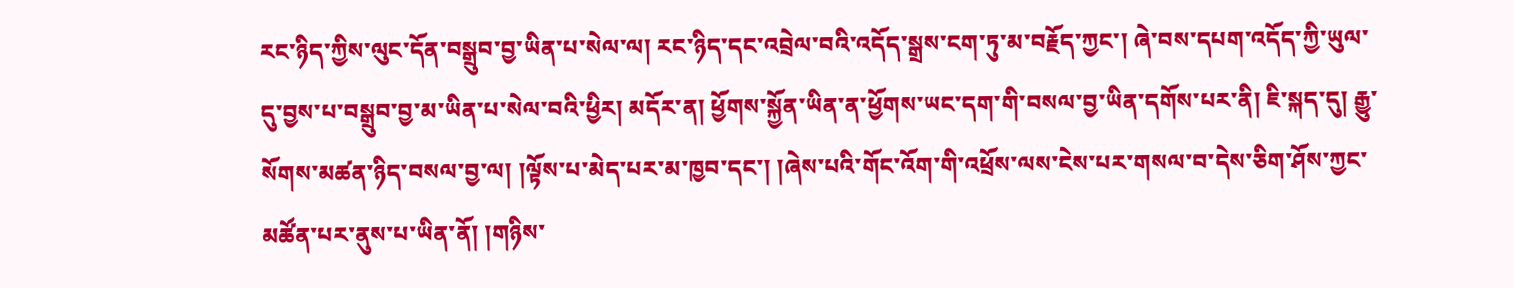རང་ཉིད་ཀྱིས་ལུང་དོན་བསྒྲུབ་བྱ་ཡིན་པ་སེལ་ལ། རང་ཉིད་དང་འབྲེལ་བའི་འདོད་སྒྲས་ངག་ཏུ་མ་བརྗོད་ཀྱང་། ཞེ་བས་དཔག་འདོད་ཀྱི་ཡུལ་དུ་བྱས་པ་བསྒྲུབ་བྱ་མ་ཡིན་པ་སེལ་བའི་ཕྱིར། མདོར་ན། ཕྱོགས་སྐྱོན་ཡིན་ན་ཕྱོགས་ཡང་དག་གི་བསལ་བྱ་ཡིན་དགོས་པར་ནི། ཇི་སྐད་དུ། རྒྱུ་སོགས་མཚན་ཉིད་བསལ་བྱ་ལ། །ལྟོས་པ་མེད་པར་མ་ཁྱབ་དང་། །ཞེས་པའི་གོང་འོག་གི་འཕྲོས་ལས་ངེས་པར་གསལ་བ་དེས་ཅིག་ཤོས་ཀྱང་མཚོན་པར་ནུས་པ་ཡིན་ནོ། །གཉིས་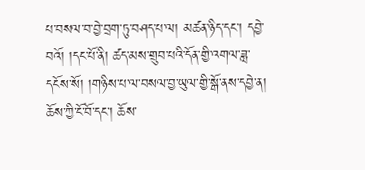པ་བསལ་བ་བྱེ་བྲག་ཏུ་བཤད་པ་ལ། མཚན་ཉིད་དང་། དབྱེ་བའོ། །དང་པོ་ནི། ཚད་མས་གྲུབ་པའི་དོན་གྱི་འགལ་ཟླ་དངོས་སོ། །གཉིས་པ་ལ་བསལ་བྱ་ཡུལ་གྱི་སྒོ་ནས་དབྱེ་ན། ཆོས་ཀྱི་ངོ་བོ་དང་། ཆོས་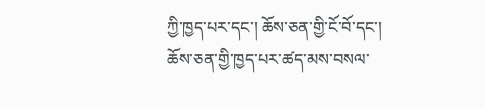ཀྱི་ཁྱད་པར་དང་། ཆོས་ཅན་གྱི་ངོ་བོ་དང་། ཆོས་ཅན་གྱི་ཁྱད་པར་ཚད་མས་བསལ་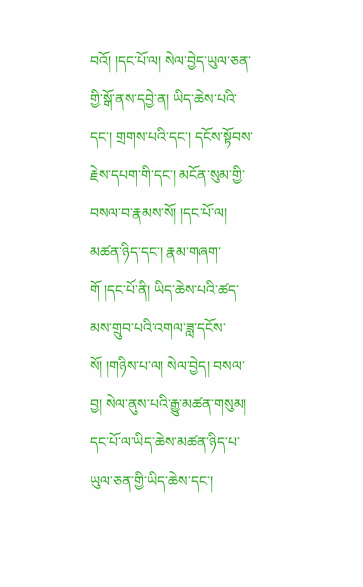བའོ། །དང་པོ་ལ། སེལ་བྱེད་ཡུལ་ཅན་གྱི་སྒོ་ནས་དབྱེ་ན། ཡིད་ཆེས་པའི་དང་། གྲགས་པའི་དང་། དངོས་སྟོབས་རྗེས་དཔག་གི་དང་། མངོན་སུམ་གྱི་བསལ་བ་རྣམས་སོ། །དང་པོ་ལ། མཚན་ཉིད་དང་། རྣམ་གཞག་གོ །དང་པོ་ནི། ཡིད་ཆེས་པའི་ཚད་མས་གྲུབ་པའི་འགལ་ཟླ་དངོས་སོ། །གཉིས་པ་ལ། སེལ་བྱེད། བསལ་བྱ། སེལ་ནུས་པའི་རྒྱུ་མཚན་གསུམ། དང་པོ་ལ་ཡིད་ཆེས་མཚན་ཉིད་པ་ཡུལ་ཅན་གྱི་ཡིད་ཆེས་དང་།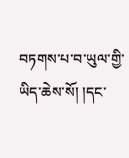བཏགས་པ་བ་ཡུལ་གྱི་ཡིད་ཆེས་སོ། །དང་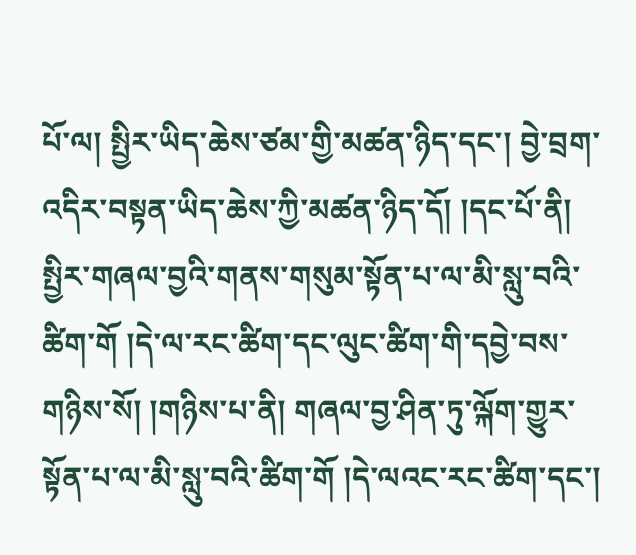པོ་ལ། སྤྱིར་ཡིད་ཆེས་ཙམ་གྱི་མཚན་ཉིད་དང་། བྱེ་བྲག་འདིར་བསྟན་ཡིད་ཆེས་ཀྱི་མཚན་ཉིད་དོ། །དང་པོ་ནི། སྤྱིར་གཞལ་བྱའི་གནས་གསུམ་སྟོན་པ་ལ་མི་སླུ་བའི་ཚིག་གོ །དེ་ལ་རང་ཚིག་དང་ལུང་ཚིག་གི་དབྱེ་བས་གཉིས་སོ། །གཉིས་པ་ནི། གཞལ་བྱ་ཤིན་ཏུ་ལྐོག་གྱུར་སྟོན་པ་ལ་མི་སླུ་བའི་ཚིག་གོ །དེ་ལའང་རང་ཚིག་དང་།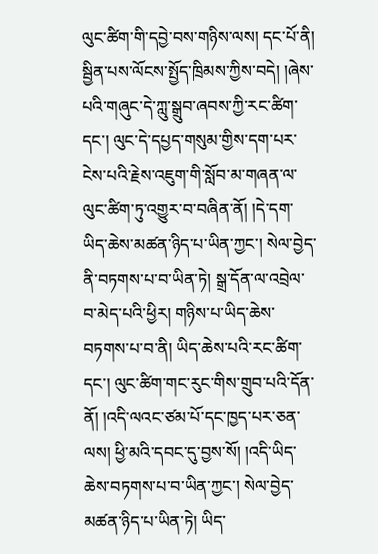ལུང་ཚིག་གི་དབྱེ་བས་གཉིས་ལས། དང་པོ་ནི། སྦྱིན་པས་ལོངས་སྤྱོད་ཁྲིམས་ཀྱིས་བདེ། །ཞེས་པའི་གཞུང་དེ་ཀླུ་སྒྲུབ་ཞབས་ཀྱི་རང་ཚིག་དང་། ལུང་དེ་དཔྱད་གསུམ་གྱིས་དག་པར་ངེས་པའི་རྗེས་འཇུག་གི་སློབ་མ་གཞན་ལ་ལུང་ཚིག་ཏུ་འགྱུར་བ་བཞིན་ནོ། །དེ་དག་ཡིད་ཆེས་མཚན་ཉིད་པ་ཡིན་ཀྱང་། སེལ་བྱེད་ནི་བཏགས་པ་བ་ཡིན་ཏེ། སྒྲ་དོན་ལ་འབྲེལ་བ་མེད་པའི་ཕྱིར། གཉིས་པ་ཡིད་ཆེས་བཏགས་པ་བ་ནི། ཡིད་ཆེས་པའི་རང་ཚིག་དང་། ལུང་ཚིག་གང་རུང་གིས་གྲུབ་པའི་དོན་ནོ། །འདི་ལའང་ཙམ་པོ་དང་ཁྱད་པར་ཅན་ལས། ཕྱི་མའི་དབང་དུ་བྱས་སོ། །འདི་ཡིད་ཆེས་བཏགས་པ་བ་ཡིན་ཀྱང་། སེལ་བྱེད་མཚན་ཉིད་པ་ཡིན་ཏེ། ཡིད་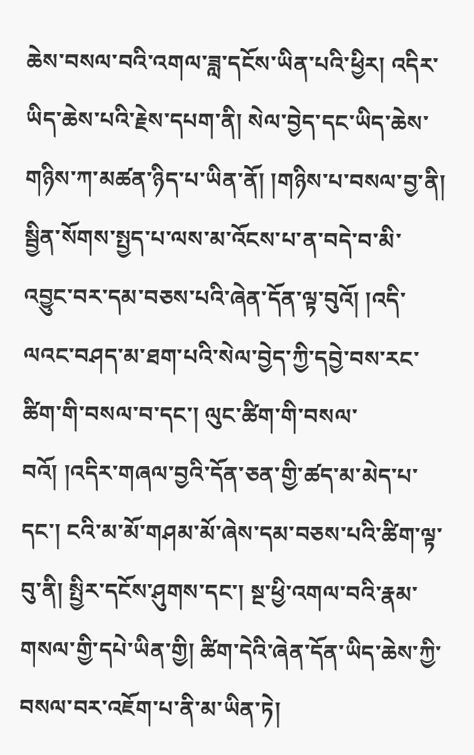ཆེས་བསལ་བའི་འགལ་ཟླ་དངོས་ཡིན་པའི་ཕྱིར། འདིར་ཡིད་ཆེས་པའི་རྗེས་དཔག་ནི། སེལ་བྱེད་དང་ཡིད་ཆེས་གཉིས་ཀ་མཚན་ཉིད་པ་ཡིན་ནོ། །གཉིས་པ་བསལ་བྱ་ནི། སྦྱིན་སོགས་སྤྱད་པ་ལས་མ་འོངས་པ་ན་བདེ་བ་མི་འབྱུང་བར་དམ་བཅས་པའི་ཞེན་དོན་ལྟ་བུའོ། །འདི་ལའང་བཤད་མ་ཐག་པའི་སེལ་བྱེད་ཀྱི་དབྱེ་བས་རང་ཚིག་གི་བསལ་བ་དང་། ལུང་ཚིག་གི་བསལ་བའོ། །འདིར་གཞལ་བྱའི་དོན་ཅན་གྱི་ཚད་མ་མེད་པ་དང་། ངའི་མ་མོ་གཤམ་མོ་ཞེས་དམ་བཅས་པའི་ཚིག་ལྟ་བུ་ནི། སྤྱིར་དངོས་ཤུགས་དང་། སྔ་ཕྱི་འགལ་བའི་རྣམ་གསལ་གྱི་དཔེ་ཡིན་གྱི། ཚིག་དེའི་ཞེན་དོན་ཡིད་ཆེས་ཀྱི་བསལ་བར་འཇོག་པ་ནི་མ་ཡིན་ཏེ།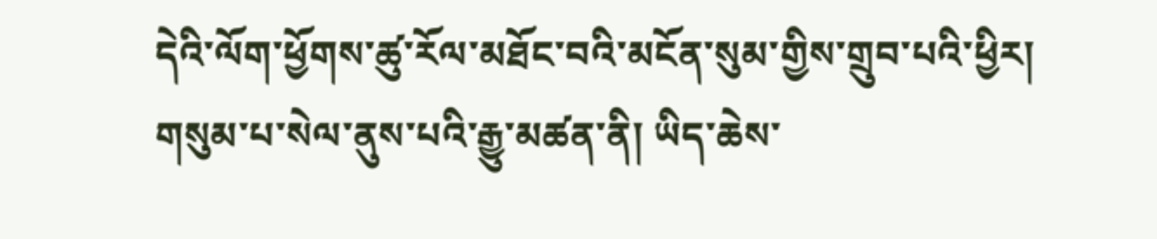དེའི་ལོག་ཕྱོགས་ཚུ་རོལ་མཐོང་བའི་མངོན་སུམ་གྱིས་གྲུབ་པའི་ཕྱིར། གསུམ་པ་སེལ་ནུས་པའི་རྒྱུ་མཚན་ནི། ཡིད་ཆེས་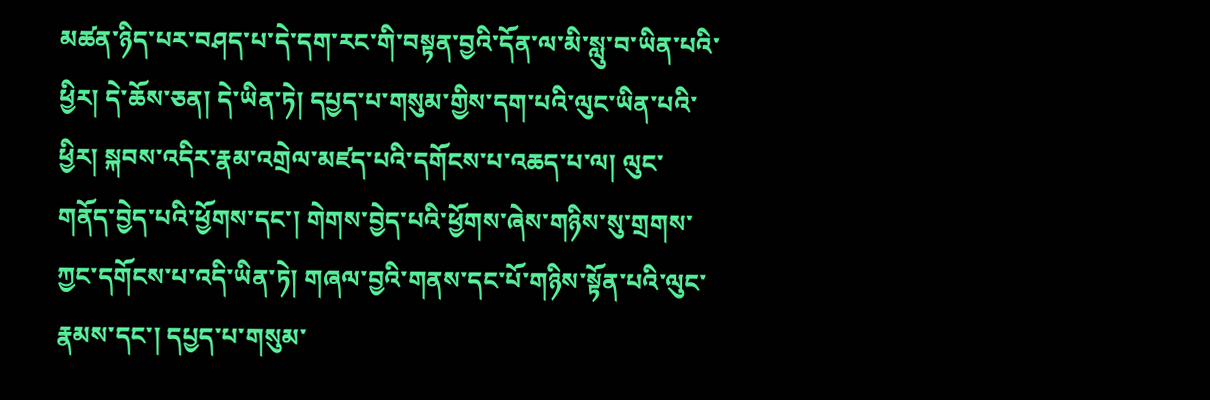མཚན་ཉིད་པར་བཤད་པ་དེ་དག་རང་གི་བསྟན་བྱའི་དོན་ལ་མི་སླུ་བ་ཡིན་པའི་ཕྱིར། དེ་ཆོས་ཅན། དེ་ཡིན་ཏེ། དཔྱད་པ་གསུམ་གྱིས་དག་པའི་ལུང་ཡིན་པའི་ཕྱིར། སྐབས་འདིར་རྣམ་འགྲེལ་མཛད་པའི་དགོངས་པ་འཆད་པ་ལ། ལུང་གནོད་བྱེད་པའི་ཕྱོགས་དང་། གེགས་བྱེད་པའི་ཕྱོགས་ཞེས་གཉིས་སུ་གྲགས་ཀྱང་དགོངས་པ་འདི་ཡིན་ཏེ། གཞལ་བྱའི་གནས་དང་པོ་གཉིས་སྟོན་པའི་ལུང་རྣམས་དང་། དཔྱད་པ་གསུམ་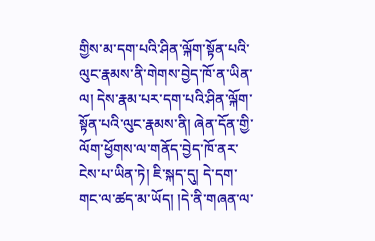གྱིས་མ་དག་པའི་ཤིན་ལྐོག་སྟོན་པའི་ལུང་རྣམས་ནི་གེགས་བྱེད་ཁོ་ན་ཡིན་ལ། དེས་རྣམ་པར་དག་པའི་ཤིན་ལྐོག་སྟོན་པའི་ལུང་རྣམས་ནི། ཞེན་དོན་གྱི་ལོག་ཕྱོགས་ལ་གནོད་བྱེད་ཁོ་ནར་ངེས་པ་ཡིན་ཏེ། ཇི་སྐད་དུ། དེ་དག་གང་ལ་ཚད་མ་ཡོད། །དེ་ནི་གཞན་ལ་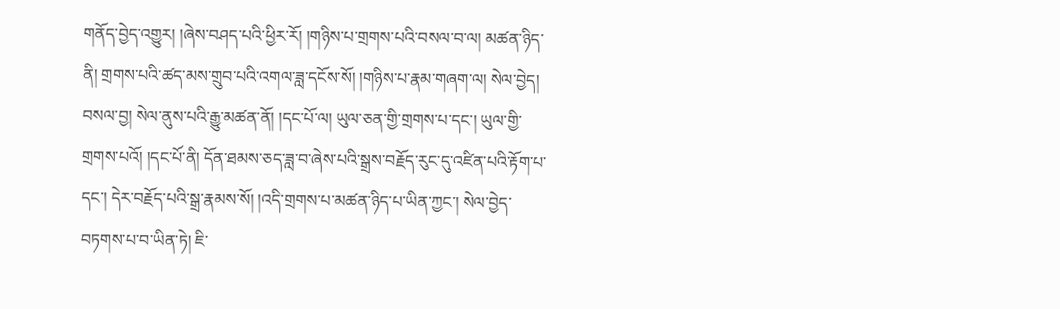གནོད་བྱེད་འགྱུར། །ཞེས་བཤད་པའི་ཕྱིར་རོ། །གཉིས་པ་གྲགས་པའི་བསལ་བ་ལ། མཚན་ཉིད་ནི། གྲགས་པའི་ཚད་མས་གྲུབ་པའི་འགལ་ཟླ་དངོས་སོ། །གཉིས་པ་རྣམ་གཞག་ལ། སེལ་བྱེད། བསལ་བྱ། སེལ་ནུས་པའི་རྒྱུ་མཚན་ནོ། །དང་པོ་ལ། ཡུལ་ཅན་གྱི་གྲགས་པ་དང་། ཡུལ་གྱི་གྲགས་པའོ། །དང་པོ་ནི། དོན་ཐམས་ཅད་ཟླ་བ་ཞེས་པའི་སྒྲས་བརྗོད་རུང་དུ་འཛིན་པའི་རྟོག་པ་དང་། དེར་བརྗོད་པའི་སྒྲ་རྣམས་སོ། །འདི་གྲགས་པ་མཚན་ཉིད་པ་ཡིན་ཀྱང་། སེལ་བྱེད་བཏགས་པ་བ་ཡིན་ཏེ། ཇི་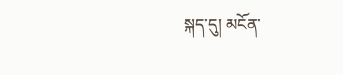སྐད་དུ། མངོན་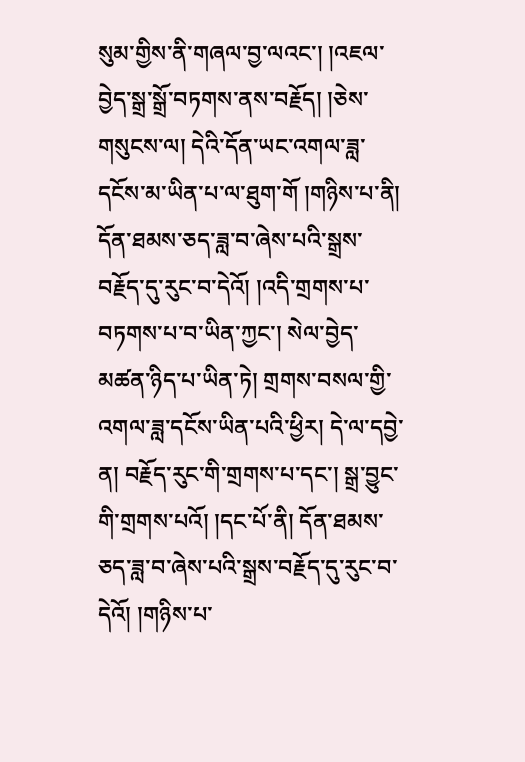སུམ་གྱིས་ནི་གཞལ་བྱ་ལའང་། །འཇལ་བྱེད་སྒྲ་སྒྲོ་བཏགས་ནས་བརྗོད། །ཅེས་གསུངས་ལ། དེའི་དོན་ཡང་འགལ་ཟླ་དངོས་མ་ཡིན་པ་ལ་ཐུག་གོ །གཉིས་པ་ནི། དོན་ཐམས་ཅད་ཟླ་བ་ཞེས་པའི་སྒྲས་བརྗོད་དུ་རུང་བ་དེའོ། །འདི་གྲགས་པ་བཏགས་པ་བ་ཡིན་ཀྱང་། སེལ་བྱེད་མཚན་ཉིད་པ་ཡིན་ཏེ། གྲགས་བསལ་གྱི་འགལ་ཟླ་དངོས་ཡིན་པའི་ཕྱིར། དེ་ལ་དབྱེ་ན། བརྗོད་རུང་གི་གྲགས་པ་དང་། སྒྲ་བྱུང་གི་གྲགས་པའོ། །དང་པོ་ནི། དོན་ཐམས་ཅད་ཟླ་བ་ཞེས་པའི་སྒྲས་བརྗོད་དུ་རུང་བ་དེའོ། །གཉིས་པ་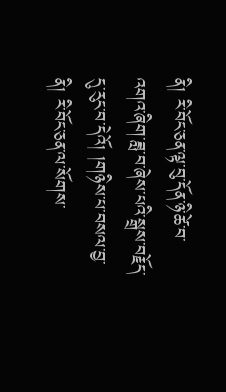ནི། རི་བོང་ཅན་ལྟ་བུ་དོན་ཉི་ཚེ་བ་འགའ་ཞིག་ཟླ་བ་ཞེས་པའི་སྒྲས་བརྗོད་དུ་རུང་བ་དེའོ། །གཉིས་པ་བསལ་བྱ་ནི། རི་བོང་ཅན་ལ་སོགས་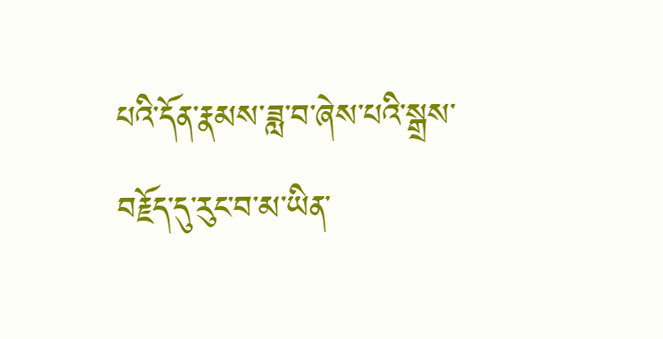པའི་དོན་རྣམས་ཟླ་བ་ཞེས་པའི་སྒྲས་བརྗོད་དུ་རུང་བ་མ་ཡིན་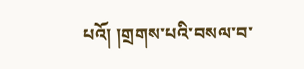པའོ། །གྲགས་པའི་བསལ་བ་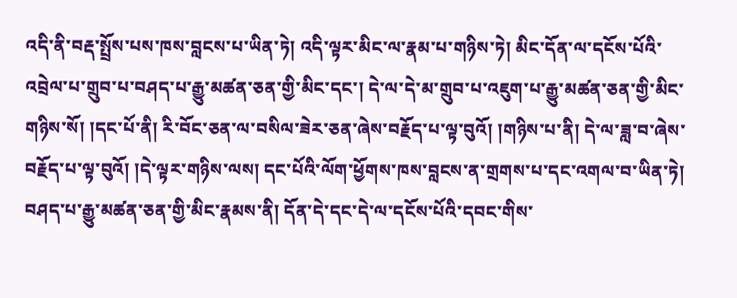འདི་ནི་བརྡ་སྤྲོས་པས་ཁས་བླངས་པ་ཡིན་ཏེ། འདི་ལྟར་མིང་ལ་རྣམ་པ་གཉིས་ཏེ། མིང་དོན་ལ་དངོས་པོའི་འབྲེལ་པ་གྲུབ་པ་བཤད་པ་རྒྱུ་མཚན་ཅན་གྱི་མིང་དང་། དེ་ལ་དེ་མ་གྲུབ་པ་འཇུག་པ་རྒྱུ་མཚན་ཅན་གྱི་མིང་གཉིས་སོ། །དང་པོ་ནི། རི་བོང་ཅན་ལ་བསིལ་ཟེར་ཅན་ཞེས་བརྗོད་པ་ལྟ་བུའོ། །གཉིས་པ་ནི། དེ་ལ་ཟླ་བ་ཞེས་བརྗོད་པ་ལྟ་བུའོ། །དེ་ལྟར་གཉིས་ལས། དང་པོའི་ལོག་ཕྱོགས་ཁས་བླངས་ན་གྲགས་པ་དང་འགལ་བ་ཡིན་ཏེ། བཤད་པ་རྒྱུ་མཚན་ཅན་གྱི་མིང་རྣམས་ནི། དོན་དེ་དང་དེ་ལ་དངོས་པོའི་དབང་གིས་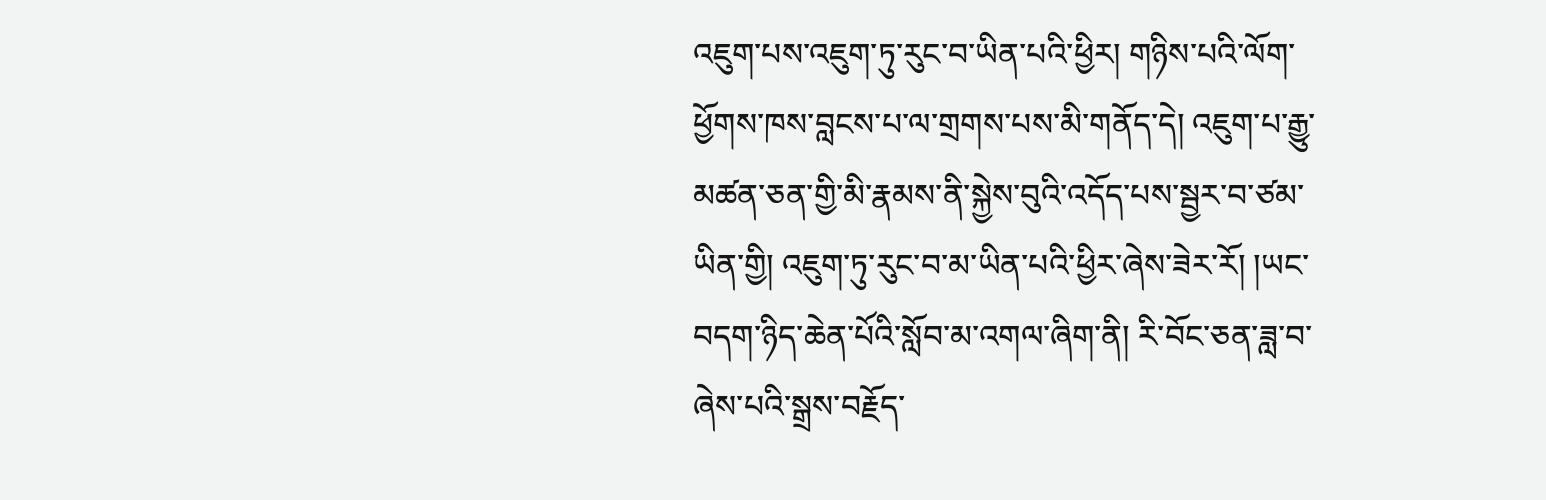འཇུག་པས་འཇུག་ཏུ་རུང་བ་ཡིན་པའི་ཕྱིར། གཉིས་པའི་ལོག་ཕྱོགས་ཁས་བླངས་པ་ལ་གྲགས་པས་མི་གནོད་དེ། འཇུག་པ་རྒྱུ་མཚན་ཅན་གྱི་མི་རྣམས་ནི་སྐྱེས་བུའི་འདོད་པས་སྦྱར་བ་ཙམ་ཡིན་གྱི། འཇུག་ཏུ་རུང་བ་མ་ཡིན་པའི་ཕྱིར་ཞེས་ཟེར་རོ། །ཡང་བདག་ཉིད་ཆེན་པོའི་སློབ་མ་འགལ་ཞིག་ནི། རི་བོང་ཅན་ཟླ་བ་ཞེས་པའི་སྒྲས་བརྗོད་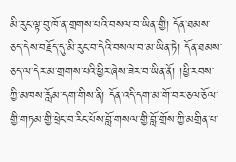མི་རུང་ལྟ་བུ་ཁོ་ན་གྲགས་པའི་བསལ་བ་ཡིན་གྱི། དོན་ཐམས་ཅད་དེས་བརྗོད་དུ་མི་རུང་བ་དེའི་བསལ་བ་མ་ཡིན་ཏེ། དོན་ཐམས་ཅད་ལ་དེར་མ་གྲགས་པའི་ཕྱིར་ཞེས་ཟེར་བ་ཡིན་ནོ། །ཕྱི་རབས་ཀྱི་མཁས་རློམ་དག་གིས་ནི། དོན་འདི་དག་མ་གོ་བར་ཅལ་ཅོལ་གྱི་གཏམ་གྱི་ཕྲེང་བ་རིང་པོས་བློ་གསལ་གྱི་བློ་གྲོས་ཀྱི་མགྲིན་པ་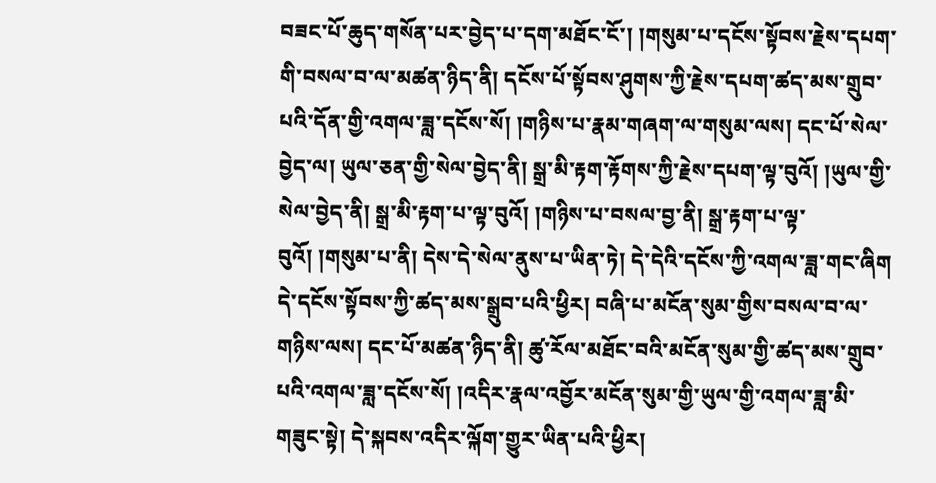བཟང་པོ་ཆུད་གསོན་པར་བྱེད་པ་དག་མཐོང་ངོ་། །གསུམ་པ་དངོས་སྟོབས་རྗེས་དཔག་གི་བསལ་བ་ལ་མཚན་ཉིད་ནི། དངོས་པོ་སྟོབས་ཤུགས་ཀྱི་རྗེས་དཔག་ཚད་མས་གྲུབ་པའི་དོན་གྱི་འགལ་ཟླ་དངོས་སོ། །གཉིས་པ་རྣམ་གཞག་ལ་གསུམ་ལས། དང་པོ་སེལ་བྱེད་ལ། ཡུལ་ཅན་གྱི་སེལ་བྱེད་ནི། སྒྲ་མི་རྟག་རྟོགས་ཀྱི་རྗེས་དཔག་ལྟ་བུའོ། །ཡུལ་གྱི་སེལ་བྱེད་ནི། སྒྲ་མི་རྟག་པ་ལྟ་བུའོ། །གཉིས་པ་བསལ་བྱ་ནི། སྒྲ་རྟག་པ་ལྟ་བུའོ། །གསུམ་པ་ནི། དེས་དེ་སེལ་ནུས་པ་ཡིན་ཏེ། དེ་དེའི་དངོས་ཀྱི་འགལ་ཟླ་གང་ཞིག དེ་དངོས་སྟོབས་ཀྱི་ཚད་མས་སྒྲུབ་པའི་ཕྱིར། བཞི་པ་མངོན་སུམ་གྱིས་བསལ་བ་ལ་གཉིས་ལས། དང་པོ་མཚན་ཉིད་ནི། ཚུ་རོལ་མཐོང་བའི་མངོན་སུམ་གྱི་ཚད་མས་གྲུབ་པའི་འགལ་ཟླ་དངོས་སོ། །འདིར་རྣལ་འབྱོར་མངོན་སུམ་གྱི་ཡུལ་གྱི་འགལ་ཟླ་མི་གཟུང་སྟེ། དེ་སྐབས་འདིར་ལྐོག་གྱུར་ཡིན་པའི་ཕྱིར།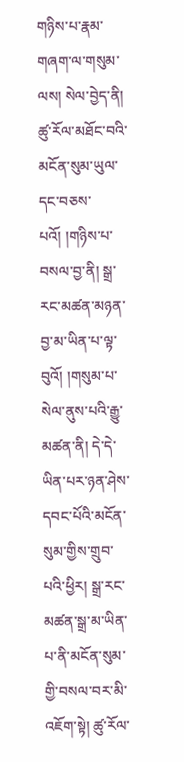གཉིས་པ་རྣམ་གཞག་ལ་གསུམ་ལས། སེལ་བྱེད་ནི། ཚུ་རོལ་མཐོང་བའི་མངོན་སུམ་ཡུལ་དང་བཅས་པའོ། །གཉིས་པ་བསལ་བྱ་ནི། སྒྲ་རང་མཚན་མཉན་བྱ་མ་ཡིན་པ་ལྟ་བུའོ། །གསུམ་པ་སེལ་ནུས་པའི་རྒྱུ་མཚན་ནི། དེ་དེ་ཡིན་པར་ཉན་ཤེས་དབང་པོའི་མངོན་སུམ་གྱིས་གྲུབ་པའི་ཕྱིར། སྒྲ་རང་མཚན་སྒྲ་མ་ཡིན་པ་ནི་མངོན་སུམ་གྱི་བསལ་བར་མི་འཇོག་སྟེ། ཚུ་རོལ་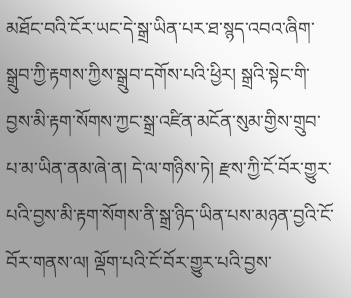མཐོང་བའི་ངོར་ཡང་དེ་སྒྲ་ཡིན་པར་ཐ་སྙད་འབའ་ཞིག་སྒྲུབ་ཀྱི་རྟགས་ཀྱིས་སྒྲུབ་དགོས་པའི་ཕྱིར། སྒྲའི་སྟེང་གི་བྱས་མི་རྟག་སོགས་ཀྱང་སྒྲ་འཛིན་མངོན་སུམ་གྱིས་གྲུབ་པ་མ་ཡིན་ནམ་ཞེ་ན། དེ་ལ་གཉིས་ཏེ། རྫས་ཀྱི་ངོ་བོར་གྱུར་པའི་བྱས་མི་རྟག་སོགས་ནི་སྒྲ་ཉིད་ཡིན་པས་མཉན་བྱའི་ངོ་བོར་གནས་ལ། ལྡོག་པའི་ངོ་བོར་གྱུར་པའི་བྱས་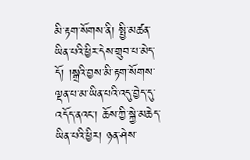མི་རྟག་སོགས་ནི། སྤྱི་མཚན་ཡིན་པའི་ཕྱིར་དེས་གྲུབ་པ་མེད་དོ། །སྒྲའི་བྱས་མི་རྟག་སོགས་ལྡན་པ་མ་ཡིན་པའི་འདུ་བྱེད་དུ་འདོད་ནའང་། ཆོས་ཀྱི་སྐྱེ་མཆེད་ཡིན་པའི་ཕྱིར། ཉན་ཤེས་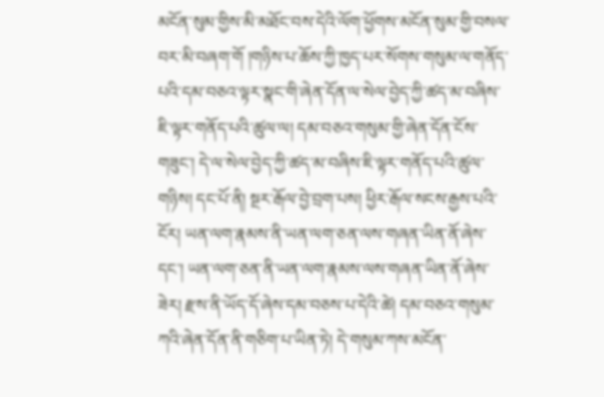མངོན་སུམ་གྱིས་མི་མཐོང་བས་དེའི་ལོག་ཕྱོགས་མངོན་སུམ་གྱི་བསལ་བར་མི་བཞག་གོ །གཉིས་པ་ཆོས་ཀྱི་ཁྱད་པར་སོགས་གསུམ་ལ་གནོད་པའི་དམ་བཅའ་ལྟར་སྣང་གི་ཞེན་དོན་ལ་སེལ་བྱེད་ཀྱི་ཚད་མ་བཞིས་ཇི་ལྟར་གནོད་པའི་ཚུལ་ལ། དམ་བཅའ་གསུམ་གྱི་ཞེན་དོན་ངོས་གཟུང་། དེ་ལ་སེལ་བྱེད་ཀྱི་ཚད་མ་བཞིས་ཇི་ལྟར་གནོད་པའི་ཚུལ་གཉིས། དང་པོ་ནི། སྔར་རྒོལ་བྱེ་བྲག་པས། ཕྱིར་རྒོལ་སངས་རྒྱས་པའི་ངོར། ཡན་ལག་རྣམས་ནི་ཡན་ལག་ཅན་ལས་གཞན་ཡིན་ནོ་ཞེས་དང་། ཡན་ལག་ཅན་ནི་ཡན་ལག་རྣམས་ལས་གཞན་ཡིན་ནོ་ཞེས་ཟེར། རྫས་ནི་ཡོད་དོ་ཞེས་དམ་བཅས་པ་དེའི་ཚེ། དམ་བཅའ་གསུམ་ཀའི་ཞེན་དོན་ནི་གཅིག་པ་ཡིན་ཏེ། དེ་གསུམ་ཀས་མངོན་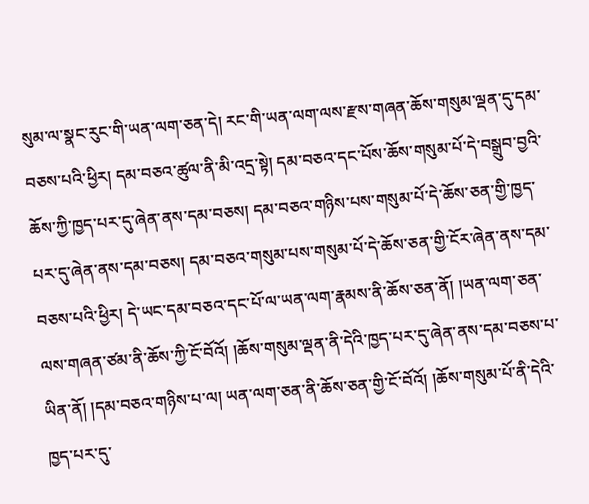སུམ་ལ་སྣང་རུང་གི་ཡན་ལག་ཅན་དེ། རང་གི་ཡན་ལག་ལས་རྫས་གཞན་ཆོས་གསུམ་ལྡན་དུ་དམ་བཅས་པའི་ཕྱིར། དམ་བཅའ་ཚུལ་ནི་མི་འདྲ་སྟེ། དམ་བཅའ་དང་པོས་ཆོས་གསུམ་པོ་དེ་བསྒྲུབ་བྱའི་ཆོས་ཀྱི་ཁྱད་པར་དུ་ཞེན་ནས་དམ་བཅས། དམ་བཅའ་གཉིས་པས་གསུམ་པོ་དེ་ཆོས་ཅན་གྱི་ཁྱད་པར་དུ་ཞེན་ནས་དམ་བཅས། དམ་བཅའ་གསུམ་པས་གསུམ་པོ་དེ་ཆོས་ཅན་གྱི་ངོར་ཞེན་ནས་དམ་བཅས་པའི་ཕྱིར། དེ་ཡང་དམ་བཅའ་དང་པོ་ལ་ཡན་ལག་རྣམས་ནི་ཆོས་ཅན་ནོ། །ཡན་ལག་ཅན་ལས་གཞན་ཙམ་ནི་ཆོས་ཀྱི་ངོ་བོའོ། །ཆོས་གསུམ་ལྡན་ནི་དེའི་ཁྱད་པར་དུ་ཞེན་ནས་དམ་བཅས་པ་ཡིན་ནོ། །དམ་བཅའ་གཉིས་པ་ལ། ཡན་ལག་ཅན་ནི་ཆོས་ཅན་གྱི་ངོ་བོའོ། །ཆོས་གསུམ་པོ་ནི་དེའི་ཁྱད་པར་དུ་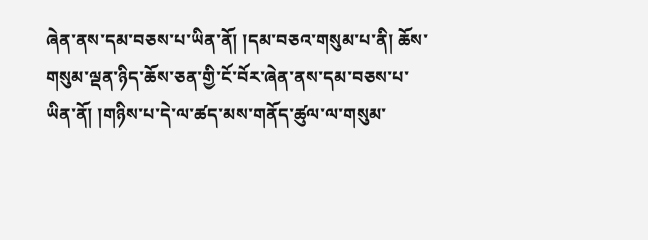ཞེན་ནས་དམ་བཅས་པ་ཡིན་ནོ། །དམ་བཅའ་གསུམ་པ་ནི། ཆོས་གསུམ་ལྡན་ཉིད་ཆོས་ཅན་གྱི་ངོ་བོར་ཞེན་ནས་དམ་བཅས་པ་ཡིན་ནོ། །གཉིས་པ་དེ་ལ་ཚད་མས་གནོད་ཚུལ་ལ་གསུམ་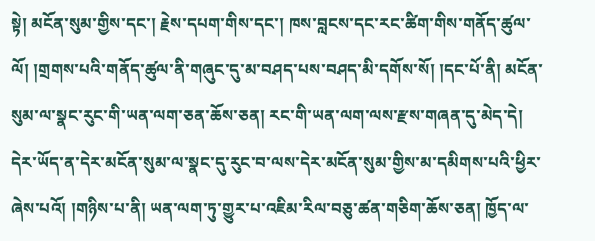སྟེ། མངོན་སུམ་གྱིས་དང་། རྗེས་དཔག་གིས་དང་། ཁས་བླངས་དང་རང་ཚིག་གིས་གནོད་ཚུལ་ལོ། །གྲགས་པའི་གནོད་ཚུལ་ནི་གཞུང་དུ་མ་བཤད་པས་བཤད་མི་དགོས་སོ། །དང་པོ་ནི། མངོན་སུམ་ལ་སྣང་རུང་གི་ཡན་ལག་ཅན་ཆོས་ཅན། རང་གི་ཡན་ལག་ལས་རྫས་གཞན་དུ་མེད་དེ། དེར་ཡོད་ན་དེར་མངོན་སུམ་ལ་སྣང་དུ་རུང་བ་ལས་དེར་མངོན་སུམ་གྱིས་མ་དམིགས་པའི་ཕྱིར་ཞེས་པའོ། །གཉིས་པ་ནི། ཡན་ལག་ཏུ་གྱུར་པ་འཇིམ་རིལ་བཅུ་ཚན་གཅིག་ཆོས་ཅན། ཁྱོད་ལ་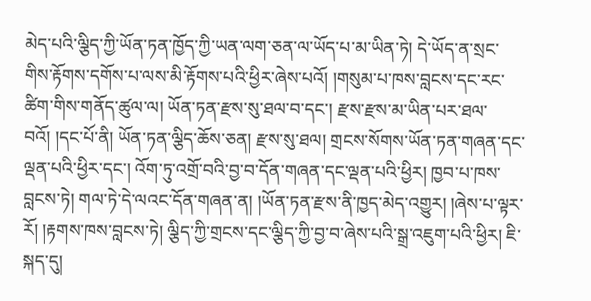མེད་པའི་ལྕིད་ཀྱི་ཡོན་ཏན་ཁྱོད་ཀྱི་ཡན་ལག་ཅན་ལ་ཡོད་པ་མ་ཡིན་ཏེ། དེ་ཡོད་ན་སྲང་གིས་རྟོགས་དགོས་པ་ལས་མི་རྟོགས་པའི་ཕྱིར་ཞེས་པའོ། །གསུམ་པ་ཁས་བླངས་དང་རང་ཚིག་གིས་གནོད་ཚུལ་ལ། ཡོན་ཏན་རྫས་སུ་ཐལ་བ་དང་། རྫས་རྫས་མ་ཡིན་པར་ཐལ་བའོ། །དང་པོ་ནི། ཡོན་ཏན་ལྕིད་ཆོས་ཅན། རྫས་སུ་ཐལ། གྲངས་སོགས་ཡོན་ཏན་གཞན་དང་ལྡན་པའི་ཕྱིར་དང་། འོག་ཏུ་འགྲོ་བའི་བྱ་བ་དོན་གཞན་དང་ལྡན་པའི་ཕྱིར། ཁྱབ་པ་ཁས་བླངས་ཏེ། གལ་ཏེ་དེ་ལའང་དོན་གཞན་ན། །ཡོན་ཏན་རྫས་ནི་ཁྱད་མེད་འགྱུར། །ཞེས་པ་ལྟར་རོ། །རྟགས་ཁས་བླངས་ཏེ། ལྕིད་ཀྱི་གྲངས་དང་ལྕིད་ཀྱི་བྱ་བ་ཞེས་པའི་སྒྲ་འཇུག་པའི་ཕྱིར། ཇི་སྐད་དུ།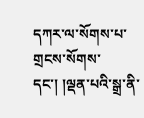དཀར་ལ་སོགས་པ་གྲངས་སོགས་དང་། །ལྡན་པའི་སྒྲ་ནི་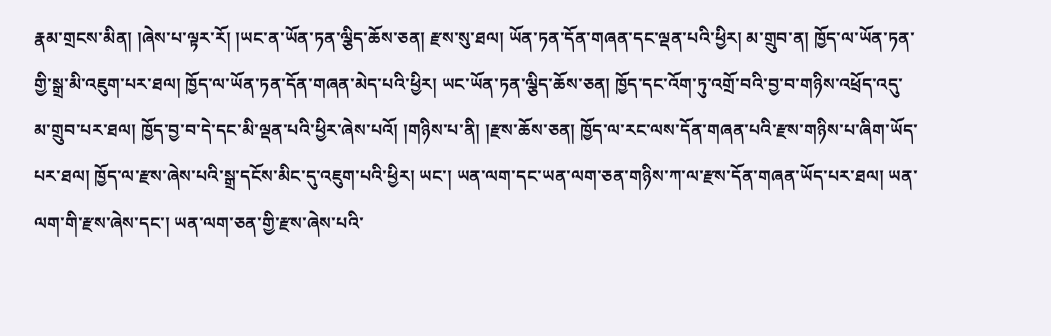རྣམ་གྲངས་མིན། །ཞེས་པ་ལྟར་རོ། །ཡང་ན་ཡོན་ཏན་ལྕིད་ཆོས་ཅན། རྫས་སུ་ཐལ། ཡོན་ཏན་དོན་གཞན་དང་ལྡན་པའི་ཕྱིར། མ་གྲུབ་ན། ཁྱོད་ལ་ཡོན་ཏན་གྱི་སྒྲ་མི་འཇུག་པར་ཐལ། ཁྱོད་ལ་ཡོན་ཏན་དོན་གཞན་མེད་པའི་ཕྱིར། ཡང་ཡོན་ཏན་ལྕིད་ཆོས་ཅན། ཁྱོད་དང་འོག་ཏུ་འགྲོ་བའི་བྱ་བ་གཉིས་འཕྲོད་འདུ་མ་གྲུབ་པར་ཐལ། ཁྱོད་བྱ་བ་དེ་དང་མི་ལྡན་པའི་ཕྱིར་ཞེས་པའོ། །གཉིས་པ་ནི། །རྫས་ཆོས་ཅན། ཁྱོད་ལ་རང་ལས་དོན་གཞན་པའི་རྫས་གཉིས་པ་ཞིག་ཡོད་པར་ཐལ། ཁྱོད་ལ་རྫས་ཞེས་པའི་སྒྲ་དངོས་མིང་དུ་འཇུག་པའི་ཕྱིར། ཡང་། ཡན་ལག་དང་ཡན་ལག་ཅན་གཉིས་ཀ་ལ་རྫས་དོན་གཞན་ཡོད་པར་ཐལ། ཡན་ལག་གི་རྫས་ཞེས་དང་། ཡན་ལག་ཅན་གྱི་རྫས་ཞེས་པའི་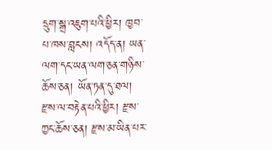དྲུག་སྒྲ་འཇུག་པའི་ཕྱིར། ཁྱབ་པ་ཁས་བླངས། འདོད་ན། ཡན་ལག་དང་ཡན་ལག་ཅན་གཉིས་ཆོས་ཅན། ཡོན་ཏན་དུ་ཐལ། རྫས་ལ་བརྟེན་པའི་ཕྱིར། རྫས་ཀྱང་ཆོས་ཅན། རྫས་མ་ཡིན་པར་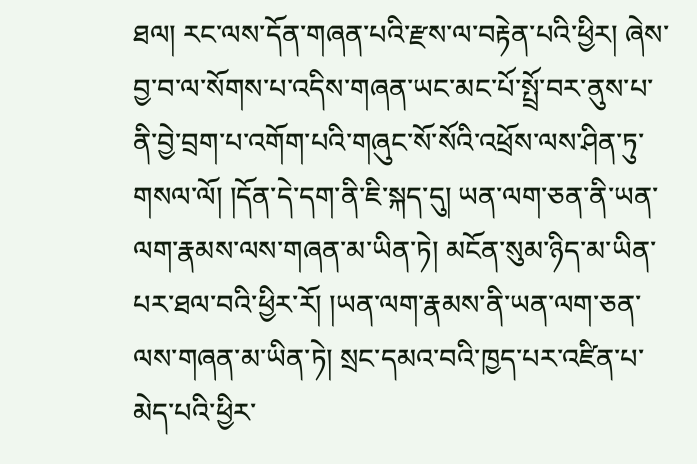ཐལ། རང་ལས་དོན་གཞན་པའི་རྫས་ལ་བརྟེན་པའི་ཕྱིར། ཞེས་བྱ་བ་ལ་སོགས་པ་འདིས་གཞན་ཡང་མང་པོ་སྤྲོ་བར་ནུས་པ་ནི་བྱེ་བྲག་པ་འགོག་པའི་གཞུང་སོ་སོའི་འཕྲོས་ལས་ཤིན་ཏུ་གསལ་ལོ། །དོན་དེ་དག་ནི་ཇི་སྐད་དུ། ཡན་ལག་ཅན་ནི་ཡན་ལག་རྣམས་ལས་གཞན་མ་ཡིན་ཏེ། མངོན་སུམ་ཉིད་མ་ཡིན་པར་ཐལ་བའི་ཕྱིར་རོ། །ཡན་ལག་རྣམས་ནི་ཡན་ལག་ཅན་ལས་གཞན་མ་ཡིན་ཏེ། སྲང་དམའ་བའི་ཁྱད་པར་འཛིན་པ་མེད་པའི་ཕྱིར་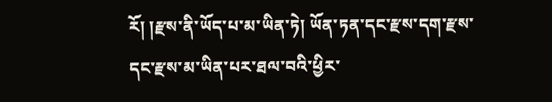རོ། །རྫས་ནི་ཡོད་པ་མ་ཡིན་ཏེ། ཡོན་ཏན་དང་རྫས་དག་རྫས་དང་རྫས་མ་ཡིན་པར་ཐལ་བའི་ཕྱིར་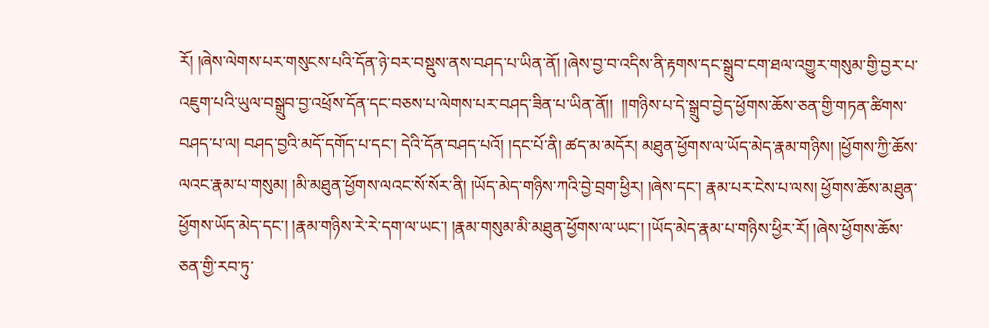རོ། །ཞེས་ལེགས་པར་གསུངས་པའི་དོན་ཉེ་བར་བསྡུས་ནས་བཤད་པ་ཡིན་ནོ། །ཞེས་བྱ་བ་འདིས་ནི་རྟགས་དང་སྒྲུབ་ངག་ཐལ་འགྱུར་གསུམ་གྱི་བྱར་པ་འཇུག་པའི་ཡུལ་བསྒྲུབ་བྱ་འཕྲོས་དོན་དང་བཅས་པ་ལེགས་པར་བཤད་ཟིན་པ་ཡིན་ནོ།།  །།གཉིས་པ་དེ་སྒྲུབ་བྱེད་ཕྱོགས་ཆོས་ཅན་གྱི་གཏན་ཚིགས་བཤད་པ་ལ། བཤད་བྱའི་མདོ་དགོད་པ་དང་། དེའི་དོན་བཤད་པའོ། །དང་པོ་ནི། ཚད་མ་མདོར། མཐུན་ཕྱོགས་ལ་ཡོད་མེད་རྣམ་གཉིས། །ཕྱོགས་ཀྱི་ཆོས་ལའང་རྣམ་པ་གསུམ། །མི་མཐུན་ཕྱོགས་ལའང་སོ་སོར་ནི། །ཡོད་མེད་གཉིས་ཀའི་བྱེ་བྲག་ཕྱིར། །ཞེས་དང་། རྣམ་པར་ངེས་པ་ལས། ཕྱོགས་ཆོས་མཐུན་ཕྱོགས་ཡོད་མེད་དང་། །རྣམ་གཉིས་རེ་རེ་དག་ལ་ཡང་། །རྣམ་གསུམ་མི་མཐུན་ཕྱོགས་ལ་ཡང་། །ཡོད་མེད་རྣམ་པ་གཉིས་ཕྱིར་རོ། །ཞེས་ཕྱོགས་ཆོས་ཅན་གྱི་རབ་ཏུ་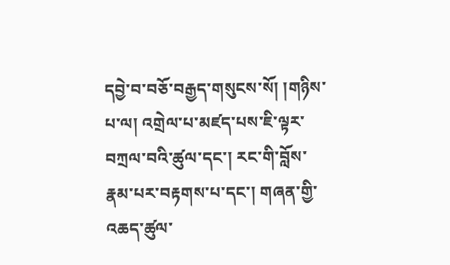དབྱེ་བ་བཅོ་བརྒྱད་གསུངས་སོ། །གཉིས་པ་ལ། འགྲེལ་པ་མཛད་པས་ཇི་ལྟར་བཀྲལ་བའི་ཚུལ་དང་། རང་གི་བློས་རྣམ་པར་བརྟགས་པ་དང་། གཞན་གྱི་འཆད་ཚུལ་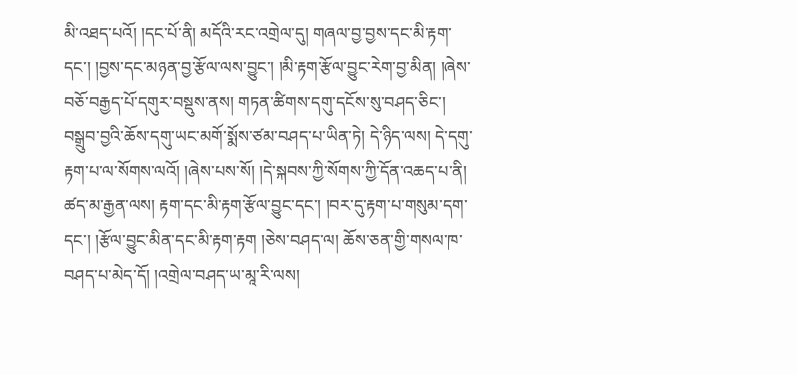མི་འཐད་པའོ། །དང་པོ་ནི། མདོའི་རང་འགྲེལ་དུ། གཞལ་བྱ་བྱས་དང་མི་རྟག་དང་། །བྱས་དང་མཉན་བྱ་རྩོལ་ལས་བྱུང་། །མི་རྟག་རྩོལ་བྱུང་རེག་བྱ་མིན། །ཞེས་བཅོ་བརྒྱད་པོ་དགུར་བསྡུས་ནས། གཏན་ཚིགས་དགུ་དངོས་སུ་བཤད་ཅིང་། བསྒྲུབ་བྱའི་ཆོས་དགུ་ཡང་མགོ་སྨོས་ཙམ་བཤད་པ་ཡིན་ཏེ། དེ་ཉིད་ལས། དེ་དགུ་རྟག་པ་ལ་སོགས་ལའོ། །ཞེས་པས་སོ། །དེ་སྐབས་ཀྱི་སོགས་ཀྱི་དོན་འཆད་པ་ནི། ཚད་མ་རྒྱན་ལས། རྟག་དང་མི་རྟག་རྩོལ་བྱུང་དང་། །བར་དུ་རྟག་པ་གསུམ་དག་དང་། །རྩོལ་བྱུང་མིན་དང་མི་རྟག་རྟག །ཅེས་བཤད་ལ། ཆོས་ཅན་གྱི་གསལ་ཁ་བཤད་པ་མེད་དོ། །འགྲེལ་བཤད་ཡ་མཱ་རི་ལས།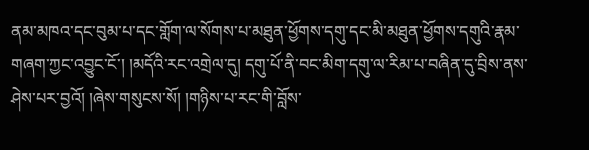ནམ་མཁའ་དང་བུམ་པ་དང་གློག་ལ་སོགས་པ་མཐུན་ཕྱོགས་དགུ་དང་མི་མཐུན་ཕྱོགས་དགུའི་རྣམ་གཞག་ཀྱང་འབྱུང་ངོ་། །མདོའི་རང་འགྲེལ་དུ། དགུ་པོ་ནི་བང་མིག་དགུ་ལ་རིམ་པ་བཞིན་དུ་བྲིས་ནས་ཤེས་པར་བྱའོ། །ཞེས་གསུངས་སོ། །གཉིས་པ་རང་གི་བློས་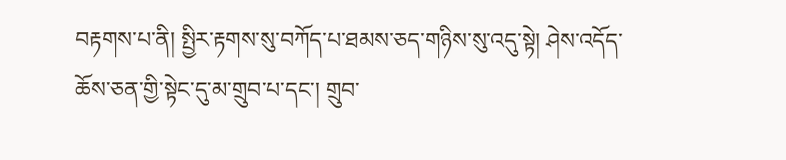བརྟགས་པ་ནི། སྤྱིར་རྟགས་སུ་བཀོད་པ་ཐམས་ཅད་གཉིས་སུ་འདུ་སྟེ། ཤེས་འདོད་ཆོས་ཅན་གྱི་སྟེང་དུ་མ་གྲུབ་པ་དང་། གྲུབ་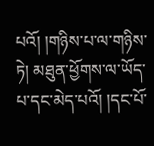པའོ། །གཉིས་པ་ལ་གཉིས་ཏེ། མཐུན་ཕྱོགས་ལ་ཡོད་པ་དང་མེད་པའོ། །དང་པོ་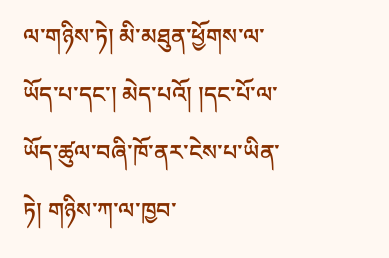ལ་གཉིས་ཏེ། མི་མཐུན་ཕྱོགས་ལ་ཡོད་པ་དང་། མེད་པའོ། །དང་པོ་ལ་ཡོད་ཚུལ་བཞི་ཁོ་ནར་ངེས་པ་ཡིན་ཏེ། གཉིས་ཀ་ལ་ཁྱབ་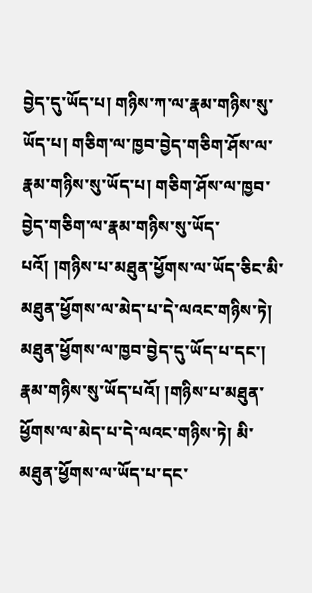བྱེད་དུ་ཡོད་པ། གཉིས་ཀ་ལ་རྣམ་གཉིས་སུ་ཡོད་པ། གཅིག་ལ་ཁྱབ་བྱེད་གཅིག་ཤོས་ལ་རྣམ་གཉིས་སུ་ཡོད་པ། གཅིག་ཤོས་ལ་ཁྱབ་བྱེད་གཅིག་ལ་རྣམ་གཉིས་སུ་ཡོད་པའོ། །གཉིས་པ་མཐུན་ཕྱོགས་ལ་ཡོད་ཅིང་མི་མཐུན་ཕྱོགས་ལ་མེད་པ་དེ་ལའང་གཉིས་ཏེ། མཐུན་ཕྱོགས་ལ་ཁྱབ་བྱེད་དུ་ཡོད་པ་དང་། རྣམ་གཉིས་སུ་ཡོད་པའོ། །གཉིས་པ་མཐུན་ཕྱོགས་ལ་མེད་པ་དེ་ལའང་གཉིས་ཏེ། མི་མཐུན་ཕྱོགས་ལ་ཡོད་པ་དང་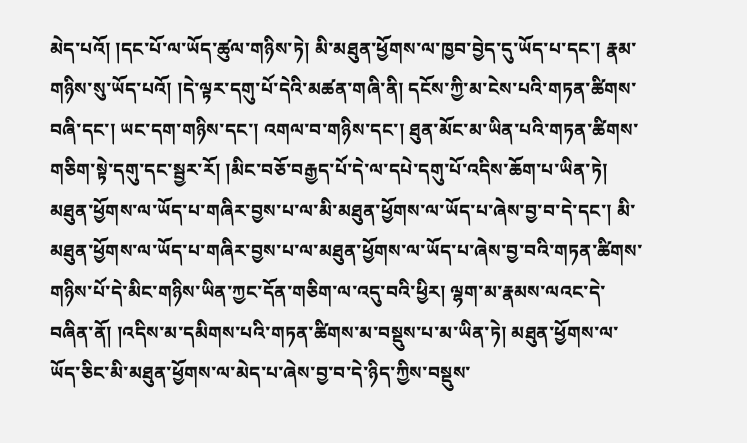མེད་པའོ། །དང་པོ་ལ་ཡོད་ཚུལ་གཉིས་ཏེ། མི་མཐུན་ཕྱོགས་ལ་ཁྱབ་བྱེད་དུ་ཡོད་པ་དང་། རྣམ་གཉིས་སུ་ཡོད་པའོ། །དེ་ལྟར་དགུ་པོ་དེའི་མཚན་གཞི་ནི། དངོས་ཀྱི་མ་ངེས་པའི་གཏན་ཚིགས་བཞི་དང་། ཡང་དག་གཉིས་དང་། འགལ་བ་གཉིས་དང་། ཐུན་མོང་མ་ཡིན་པའི་གཏན་ཚིགས་གཅིག་སྟེ་དགུ་དང་སྦྱར་རོ། །མིང་བཅོ་བརྒྱད་པོ་དེ་ལ་དཔེ་དགུ་པོ་འདིས་ཆོག་པ་ཡིན་ཏེ། མཐུན་ཕྱོགས་ལ་ཡོད་པ་གཞིར་བྱས་པ་ལ་མི་མཐུན་ཕྱོགས་ལ་ཡོད་པ་ཞེས་བྱ་བ་དེ་དང་། མི་མཐུན་ཕྱོགས་ལ་ཡོད་པ་གཞིར་བྱས་པ་ལ་མཐུན་ཕྱོགས་ལ་ཡོད་པ་ཞེས་བྱ་བའི་གཏན་ཚིགས་གཉིས་པོ་དེ་མིང་གཉིས་ཡིན་ཀྱང་དོན་གཅིག་ལ་འདུ་བའི་ཕྱིར། ལྷག་མ་རྣམས་ལའང་དེ་བཞིན་ནོ། །འདིས་མ་དམིགས་པའི་གཏན་ཚིགས་མ་བསྡུས་པ་མ་ཡིན་ཏེ། མཐུན་ཕྱོགས་ལ་ཡོད་ཅིང་མི་མཐུན་ཕྱོགས་ལ་མེད་པ་ཞེས་བྱ་བ་དེ་ཉིད་ཀྱིས་བསྡུས་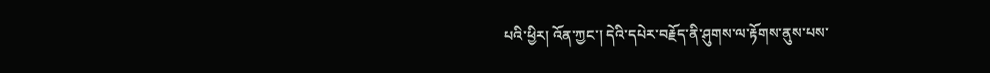པའི་ཕྱིར། འོན་ཀྱང་། དེའི་དཔེར་བརྗོད་ནི་ཤུགས་ལ་རྟོགས་ནུས་པས་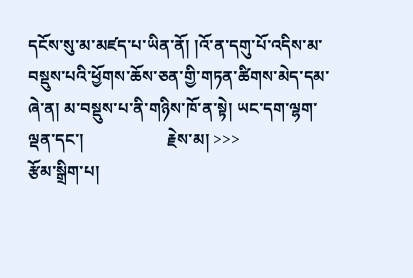དངོས་སུ་མ་མཛད་པ་ཡིན་ནོ། །འོ་ན་དགུ་པོ་འདིས་མ་བསྡུས་པའི་ཕྱོགས་ཆོས་ཅན་གྱི་གཏན་ཚིགས་མེད་དམ་ཞེ་ན། མ་བསྡུས་པ་ནི་གཉིས་ཁོ་ན་སྟེ། ཡང་དག་ལྷག་ལྡན་དང་།                    རྗེས་མ། >>>
རྩོམ་སྒྲིག་པ།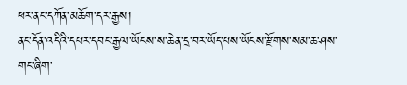ཕར་ནང་དཀོན་མཆོག་དར་རྒྱས།
ནང་དོན་འདིའི་དཔར་དབང་རྒྱལ་ཡོངས་ས་ཆེན་དྲ་བར་ཡོད་པས་ཡོངས་རྫོགས་སམ་ཆ་ཤས་གང་ཞིག་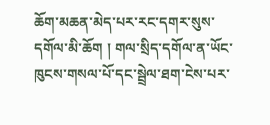ཆོག་མཆན་མེད་པར་རང་དགར་སུས་དགོལ་མི་ཆོག ། གལ་སྲིད་དགོལ་ན་ཡོང་ཁུངས་གསལ་པོ་དང་སྦྲེལ་ཐག་ངེས་པར་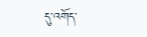དུ་འགོད་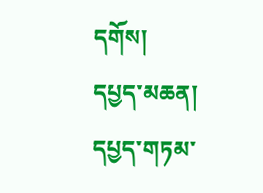དགོས།
དཔྱད་མཆན།
དཔྱད་གཏམ་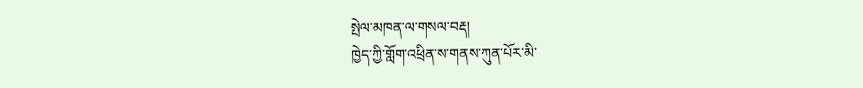སྤེལ་མཁན་ལ་གསལ་བརྡ།
ཁྱེད་ཀྱི་གློག་འཕྲིན་ས་གནས་ཀུན་པོར་མི་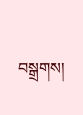བསྒྲགས།